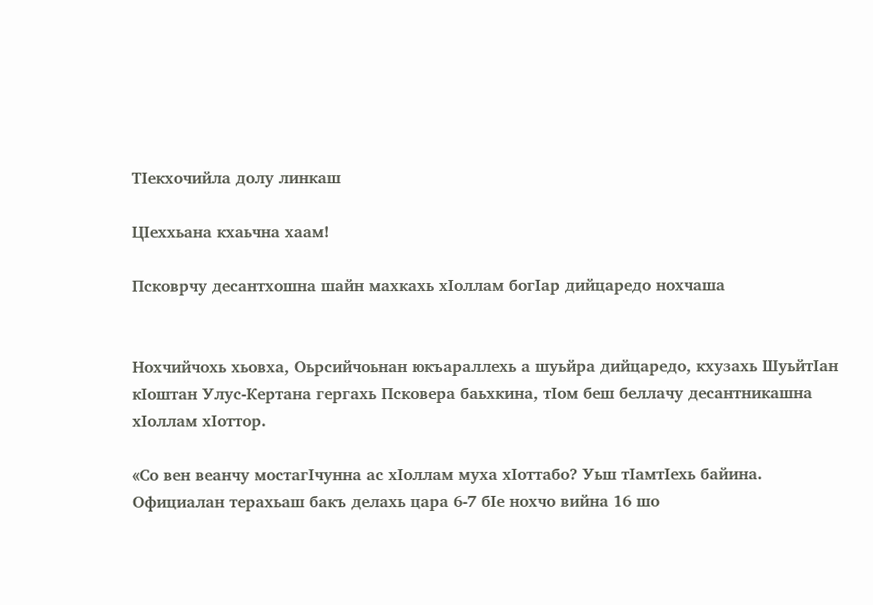ТIекхочийла долу линкаш

ЦIеххьана кхаьчна хаам!

Псковрчу десантхошна шайн махкахь хIоллам богIар дийцаредо нохчаша


Нохчийчохь хьовха, Оьрсийчоьнан юкъараллехь а шуьйра дийцаредо, кхузахь ШуьйтIан кIоштан Улус-Кертана гергахь Псковера баьхкина, тIом беш беллачу десантникашна хIоллам хIоттор.

«Со вен веанчу мостагIчунна ас хIоллам муха хIоттабо? Уьш тIамтIехь байина. Официалан терахьаш бакъ делахь цара 6-7 бIе нохчо вийна 16 шо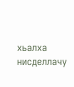хьалха нисделлачу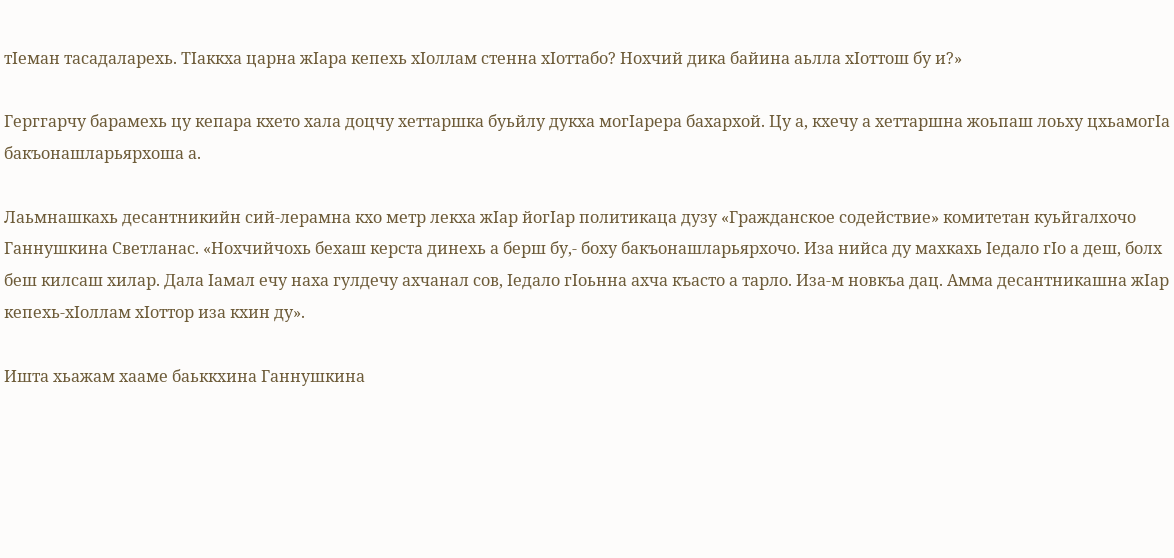тIеман тасадаларехь. ТIаккха царна жIара кепехь хIоллам стенна хIоттабо? Нохчий дика байина аьлла хIоттош бу и?»

Герггарчу барамехь цу кепара кхето хала доцчу хеттаршка буьйлу дукха могIарера бахархой. Цу а, кхечу а хеттаршна жоьпаш лоьху цхьамогIа бакъонашларьярхоша а.

Лаьмнашкахь десантникийн сий-лерамна кхо метр лекха жIар йогIар политикаца дузу «Гражданское содействие» комитетан куьйгалхочо Ганнушкина Светланас. «Нохчийчохь бехаш керста динехь а берш бу,- боху бакъонашларьярхочо. Иза нийса ду махкахь Iедало гIо а деш, болх беш килсаш хилар. Дала Iамал ечу наха гулдечу ахчанал сов, Iедало гIоьнна ахча къасто а тарло. Иза-м новкъа дац. Амма десантникашна жIар кепехь-хIоллам хIоттор иза кхин ду».

Ишта хьажам хааме баьккхина Ганнушкина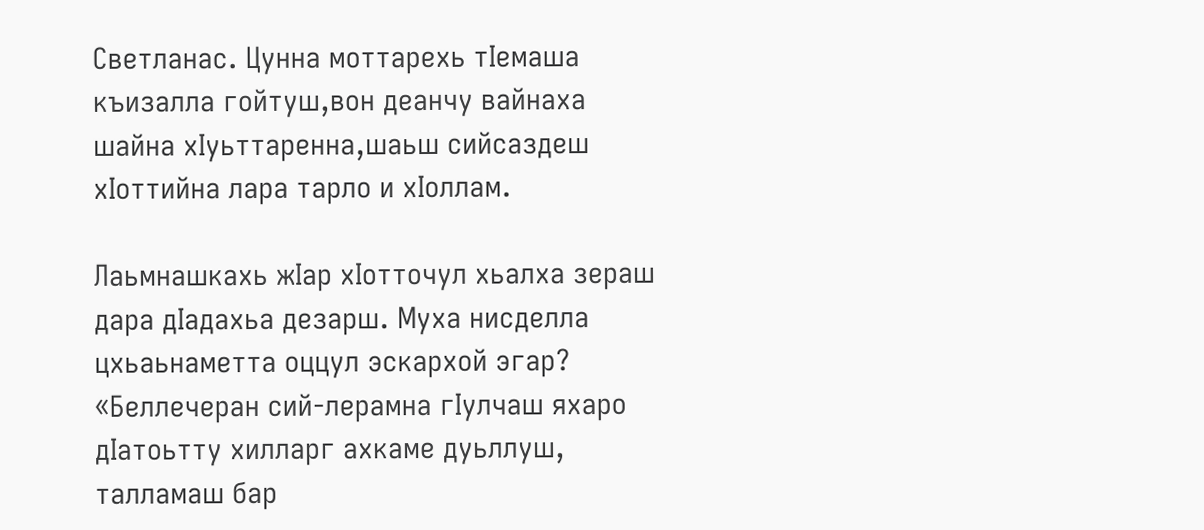Светланас. Цунна моттарехь тIемаша къизалла гойтуш,вон деанчу вайнаха шайна хIуьттаренна,шаьш сийсаздеш хIоттийна лара тарло и хIоллам.

Лаьмнашкахь жIар хIотточул хьалха зераш дара дIадахьа дезарш. Муха нисделла цхьаьнаметта оццул эскархой эгар? «Беллечеран сий-лерамна гIулчаш яхаро дIатоьтту хилларг ахкаме дуьллуш, талламаш бар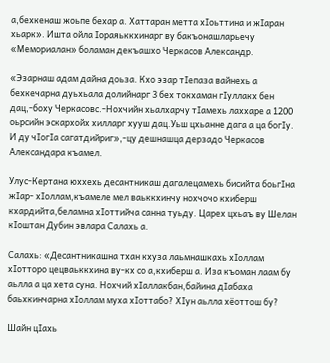а,бехкенаш жоьпе бехар а. Хаттаран метта хIоьттина и жIаран хьарк». Ишта ойла Iораяьккхинарг ву бакъонашларьечу «Мемориалан» боламан декъашхо Черкасов Александр.

«Эзарнаш адам дайна доьза. Кхо эзар тIепаза вайнехь а бехкечарна дуьхьала долийнарг 3 бех токхаман гIуллакх бен дац,-боху Черкасовс.-Нохчийн хьалхарчу тIамехь лаххаре а 1200 оьрсийн эскархойх хилларг хууш дац.Уьш цхьанне дага а ца богIу. И ду чIогIа сагатдийриг»,-цу дешнашца дерзадо Черкасов Александара къамел.

Улус-Кертана юххехь десантникаш дагалецамехь бисийта боьгIна жIар- хIоллам,къамеле мел ваьккхинчу нохчочо кхиберш кхардийта,беламна хIоттийча санна туьду. Царех цхьаъ ву Шелан кIоштан Дубин эвлара Салахь а.

Салахь: «Десантникашна тхан кхуза лаьмнашкахь хIоллам хIотторо цецваьккхина ву-кх со а,кхиберш а. Иза къоман лаам бу аьлла а ца хета суна. Нохчий хIаллакбан,байина дIабаха баьхкинчарна хIоллам муха хIоттабо? ХIун аьлла хёоттош бу?

Шайн цIахь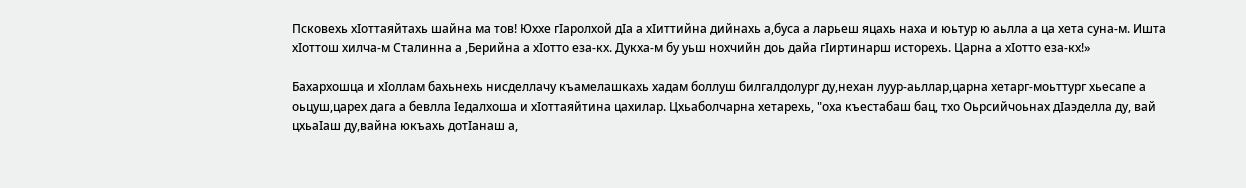Псковехь хIоттаяйтахь шайна ма тов! Юххе гIаролхой дIа а хIиттийна дийнахь а,буса а ларьеш яцахь наха и юьтур ю аьлла а ца хета суна-м. Ишта хIоттош хилча-м Сталинна а ,Берийна а хIотто еза-кх. Дукха-м бу уьш нохчийн доь дайа гIиртинарш исторехь. Царна а хIотто еза-кх!»

Бахархошца и хIоллам бахьнехь нисделлачу къамелашкахь хадам боллуш билгалдолург ду,нехан луур-аьллар,царна хетарг-моьттург хьесапе а оьцуш,царех дага а бевлла Iедалхоша и хIоттаяйтина цахилар. Цхьаболчарна хетарехь, "оха къестабаш бац, тхо Оьрсийчоьнах дIаэделла ду, вай цхьаIаш ду,вайна юкъахь дотIанаш а,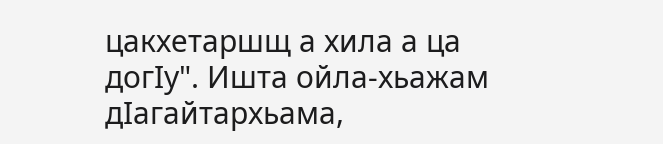цакхетаршщ а хила а ца догIу". Ишта ойла-хьажам дIагайтархьама,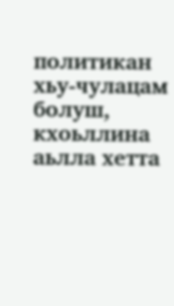политикан хьу-чулацам болуш, кхоьллина аьлла хетта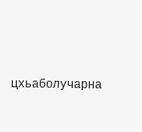цхьаболучарна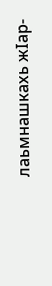лаьмнашкахь жIар-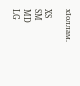хIоллам.

XS
SM
MD
LG